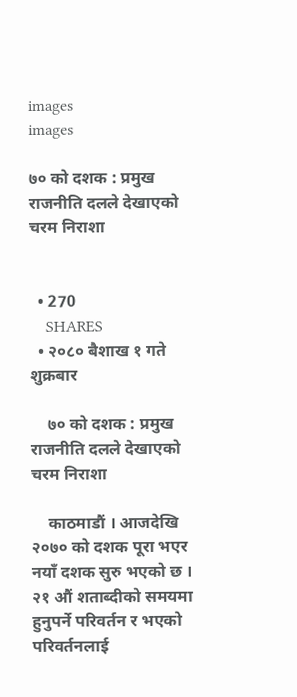images
images

७० को दशक : प्रमुख राजनीति दलले देखाएको चरम निराशा


  • 270
    SHARES
  • २०८० बैशाख १ गते शुक्रबार

    ७० को दशक : प्रमुख राजनीति दलले देखाएको चरम निराशा

    काठमाडौं । आजदेखि २०७० को दशक पूरा भएर नयाँ दशक सुरु भएको छ । २१ औं शताब्दीको समयमा हुनुपर्ने परिवर्तन र भएको परिवर्तनलाई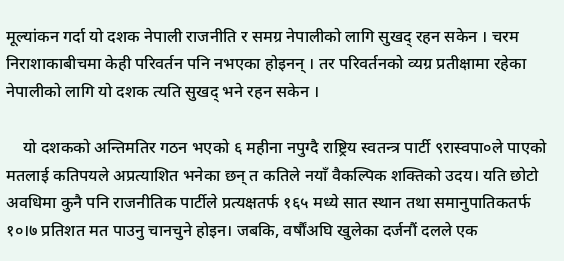मूल्यांकन गर्दा यो दशक नेपाली राजनीति र समग्र नेपालीको लागि सुखद् रहन सकेन । चरम निराशाकाबीचमा केही परिवर्तन पनि नभएका होइनन् । तर परिवर्तनको व्यग्र प्रतीक्षामा रहेका नेपालीको लागि यो दशक त्यति सुखद् भने रहन सकेन ।

    यो दशकको अन्तिमतिर गठन भएको ६ महीना नपुग्दै राष्ट्रिय स्वतन्त्र पार्टी ९रास्वपा०ले पाएको मतलाई कतिपयले अप्रत्याशित भनेका छन् त कतिले नयाँ वैकल्पिक शक्तिको उदय। यति छोटो अवधिमा कुनै पनि राजनीतिक पार्टीले प्रत्यक्षतर्फ १६५ मध्ये सात स्थान तथा समानुपातिकतर्फ १०।७ प्रतिशत मत पाउनु चानचुने होइन। जबकि, वर्षौंअघि खुलेका दर्जनौं दलले एक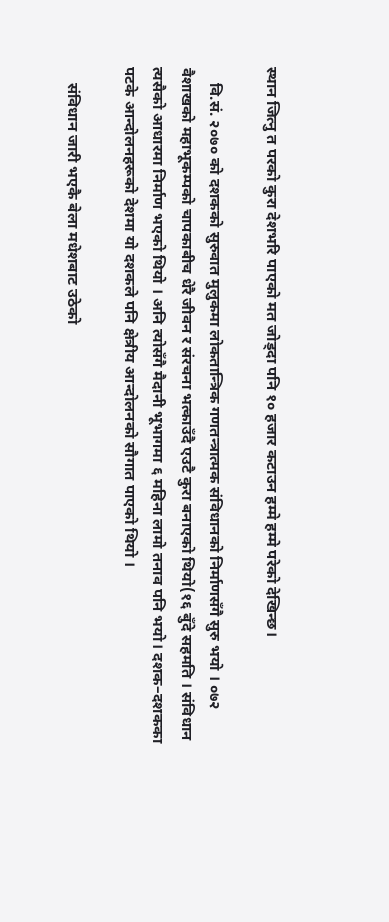स्थान जित्नु त परको कुरा देशभरि पाएको मत जोड्दा पनि १० हजार कटाउन हम्मे हम्मे परेको देखिन्छ।

    वि.सं. २०७० को दशकको सुरुवात मुलुकमा लोकतान्त्रिक गणतन्त्रात्मक संविधानको निर्माणसँगै सुरु भयो । ०७२ वैशाखको महाभूकम्पको चापकाबीच धेरै जीवन र संरचना भत्काउँदै एउटै कुरा बनाएको थियो(१६ बुँदे सहमति । संविधान त्यसैको आधारमा निर्माण भएको थियो । अनि त्योसँगै मैदानी भूभागमा ६ महिना लामो तनाव पनि भयो। दशक–दशकका पटके आन्दोलनहरूको देशमा यो दशकले पनि क्षेत्रीय आन्दोलनको सौगात पाएको थियो ।

    संविधान जारी भएकै बेला मधेशबाट उठेको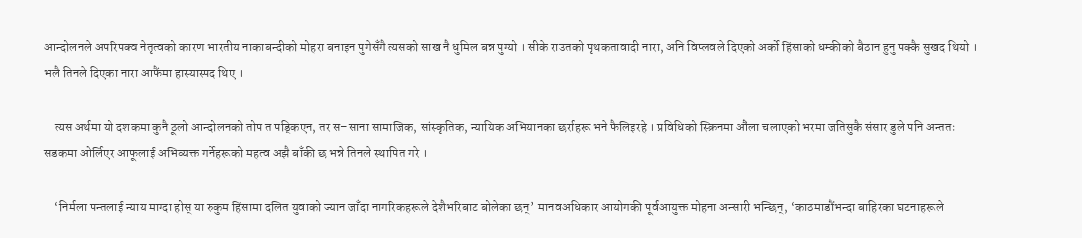आन्दोलनले अपरिपक्व नेतृत्वको कारण भारतीय नाकाबन्दीको मोहरा बनाइन पुगेसँगै त्यसको साख नै धुमिल बन्न पुग्यो । सीके राउतको पृथकतावादी नारा, अनि विप्लवले दिएको अर्को हिंसाको धम्कीको बैठान हुनु पक्कै सुखद थियो । भलै तिनले दिएका नारा आफैंमा हास्यास्पद थिए ।

    त्यस अर्थमा यो दशकमा कुनै ठूलो आन्दोलनको तोप त पड्किएन, तर स–साना सामाजिक, सांस्कृतिक, न्यायिक अभियानका छर्राहरू भने फैलिइरहे । प्रविधिको स्क्रिनमा औंला चलाएको भरमा जतिसुकै संसार डुले पनि अन्ततः सडकमा ओर्लिएर आफूलाई अभिव्यक्त गर्नेहरूको महत्व अझै बाँकी छ भन्ने तिनले स्थापित गरे ।

    ‘निर्मला पन्तलाई न्याय माग्दा होस् या रुकुम हिंसामा दलित युवाको ज्यान जाँदा नागरिकहरूले देशैभरिबाट बोलेका छन्’ मानवअधिकार आयोगकी पूर्वआयुक्त मोहना अन्सारी भन्छिन्, ‘काठमाडौंभन्दा बाहिरका घटनाहरूले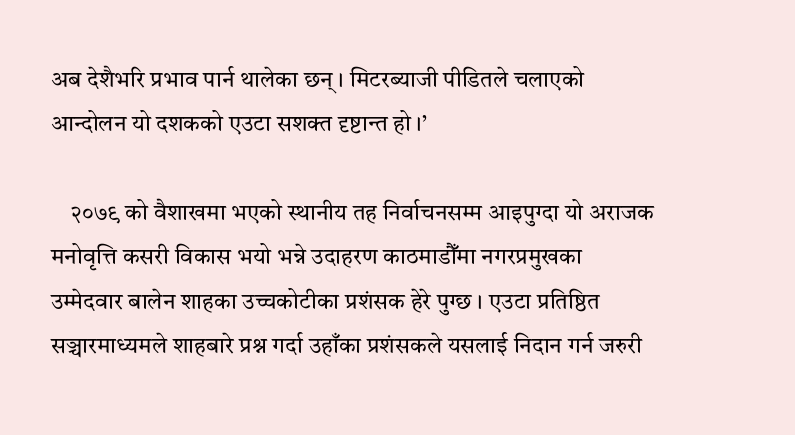अब देशैभरि प्रभाव पार्न थालेका छन् । मिटरब्याजी पीडितले चलाएको आन्दोलन यो दशकको एउटा सशक्त दृष्टान्त हो ।’

    २०७९ को वैशाखमा भएको स्थानीय तह निर्वाचनसम्म आइपुग्दा यो अराजक मनोवृत्ति कसरी विकास भयो भन्ने उदाहरण काठमाडौँमा नगरप्रमुखका उम्मेदवार बालेन शाहका उच्चकोटीका प्रशंसक हेरे पुग्छ । एउटा प्रतिष्ठित सञ्चारमाध्यमले शाहबारे प्रश्न गर्दा उहाँका प्रशंसकले यसलाई निदान गर्न जरुरी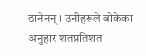ठानेनन् । उनीहरूले बोकेका अनुहार शतप्रतिशत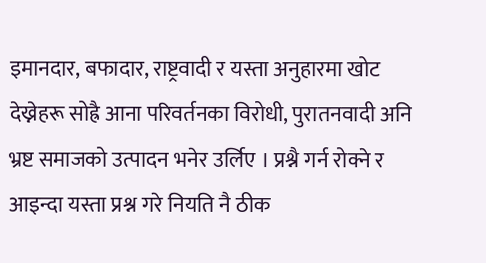इमानदार, बफादार, राष्ट्रवादी र यस्ता अनुहारमा खोट देख्नेहरू सोह्रै आना परिवर्तनका विरोधी, पुरातनवादी अनि भ्रष्ट समाजको उत्पादन भनेर उर्लिए । प्रश्नै गर्न रोक्ने र आइन्दा यस्ता प्रश्न गरे नियति नै ठीक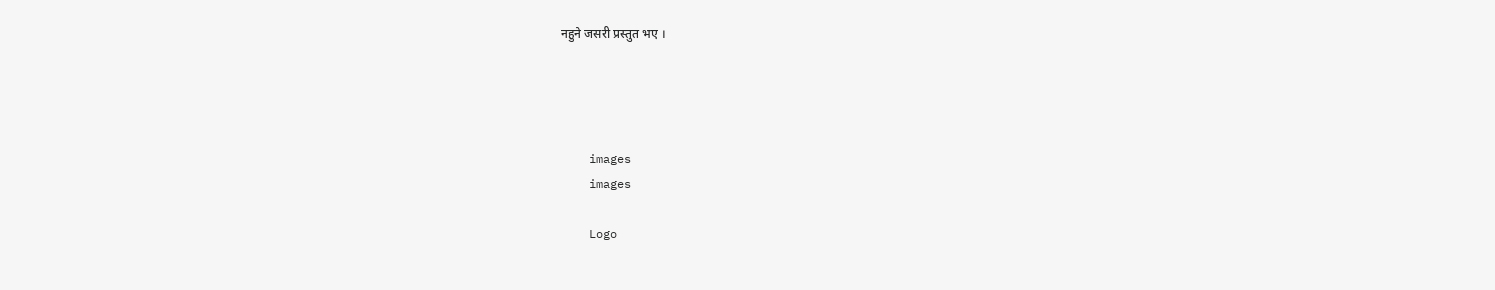नहुने जसरी प्रस्तुत भए ।




    images
    images

    Logo